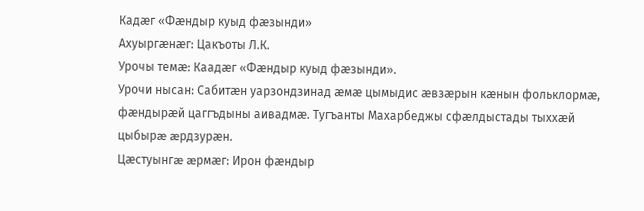Кадæг «Фæндыр куыд фæзынди»
Ахуыргæнæг: Цакъоты Л.К.
Урочы темæ: Каадæг «Фæндыр куыд фæзынди».
Урочи нысан: Сабитæн уарзондзинад æмæ цымыдис æвзæрын кæнын фольклормæ, фæндырæй цаггъдыны аивадмæ. Тугъанты Махарбеджы сфæлдыстады тыххæй цыбырæ æрдзурæн.
Цæстуынгæ æрмæг: Ирон фæндыр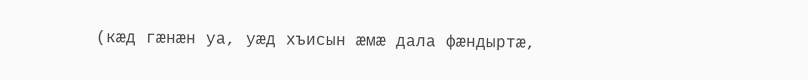(кæд гæнæн уа, уæд хъисын æмæ дала фæндыртæ,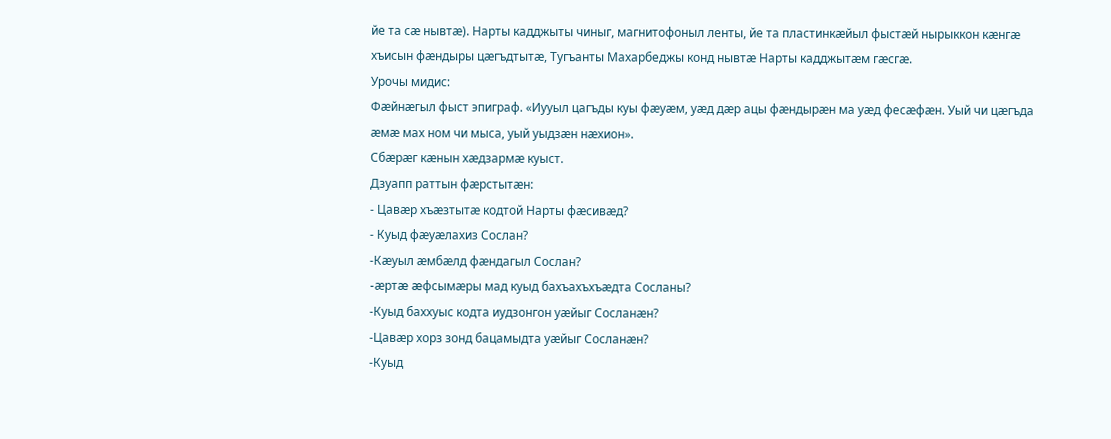йе та сæ нывтæ). Нарты кадджыты чиныг, магнитофоныл ленты, йе та пластинкæйыл фыстæй нырыккон кæнгæ хъисын фæндыры цæгъдтытæ, Тугъанты Махарбеджы конд нывтæ Нарты кадджытæм гæсгæ.
Урочы мидис:
Фæйнæгыл фыст эпиграф. «Иууыл цагъды куы фæуæм, уæд дæр ацы фæндырæн ма уæд фесæфæн. Уый чи цæгъда æмæ мах ном чи мыса, уый уыдзæн нæхион».
Сбæрæг кæнын хæдзармæ куыст.
Дзуапп раттын фæрстытæн:
- Цавæр хъæзтытæ кодтой Нарты фæсивæд?
- Куыд фæуæлахиз Сослан?
-Кæуыл æмбæлд фæндагыл Сослан?
-æртæ æфсымæры мад куыд бахъахъхъæдта Сосланы?
-Куыд баххуыс кодта иудзонгон уæйыг Сосланæн?
-Цавæр хорз зонд бацамыдта уæйыг Сосланæн?
-Куыд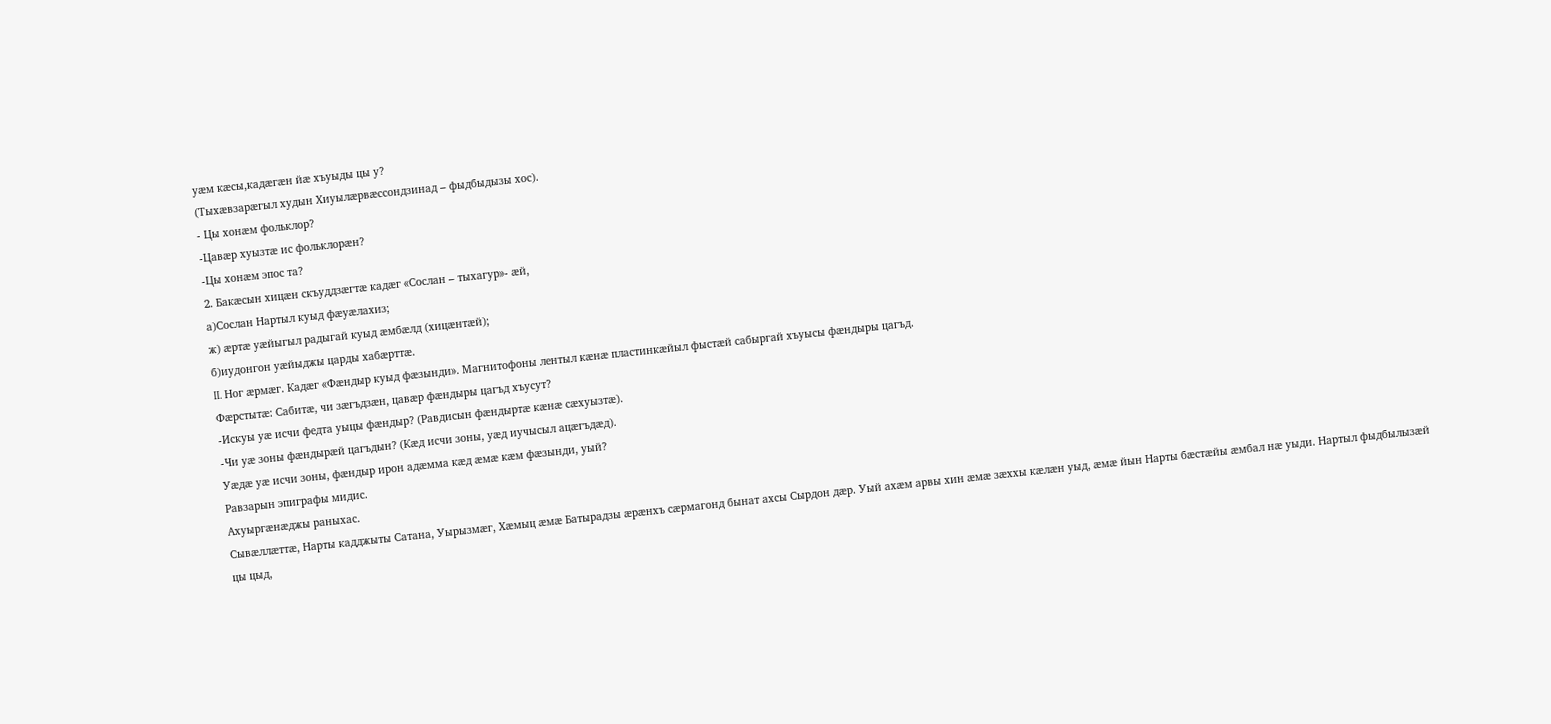уæм кæсы,кадæгæн йæ хъуыды цы у?
(Тыхæвзарæгыл худын Хиуылæрвæссондзинад – фыдбыдызы хос).
- Цы хонæм фольклор?
-Цавæр хуызтæ ис фольклорæн?
-Цы хонæм эпос та?
2. Бакæсын хицæн скъуддзæгтæ кадæг «Сослан – тыхагур»- æй,
а)Сослан Нартыл куыд фæуæлахиз;
ж) æртæ уæйыгыл радыгай куыд æмбæлд (хицæнтæй);
б)иудонгон уæйыджы царды хабæрттæ.
II. Ног æрмæг. Кадæг «Фæндыр куыд фæзынди». Магнитофоны лентыл кæнæ пластинкæйыл фыстæй сабыргай хъуысы фæндыры цагъд.
Фæрстытæ: Сабитæ, чи зæгъдзæн, цавæр фæндыры цагъд хъусут?
-Искуы уæ исчи федта уыцы фæндыр? (Равдисын фæндыртæ кæнæ сæхуызтæ).
-Чи уæ зоны фæндырæй цагъдын? (Кæд исчи зоны, уæд иучысыл ацæгъдæд).
Уæдæ уæ исчи зоны, фæндыр ирон адæмма кæд æмæ кæм фæзынди, уый?
Равзарын эпиграфы мидис.
Ахуыргæнæджы раныхас.
Сывæллæттæ, Нарты кадджыты Сатана, Уырызмæг, Хæмыц æмæ Батырадзы æрæнхъ сæрмагонд бынат ахсы Сырдон дæр. Уый ахæм арвы хин æмæ зæххы кæлæн уыд, æмæ йын Нарты бæстæйы æмбал нæ уыди. Нартыл фыдбылызæй цы цыд,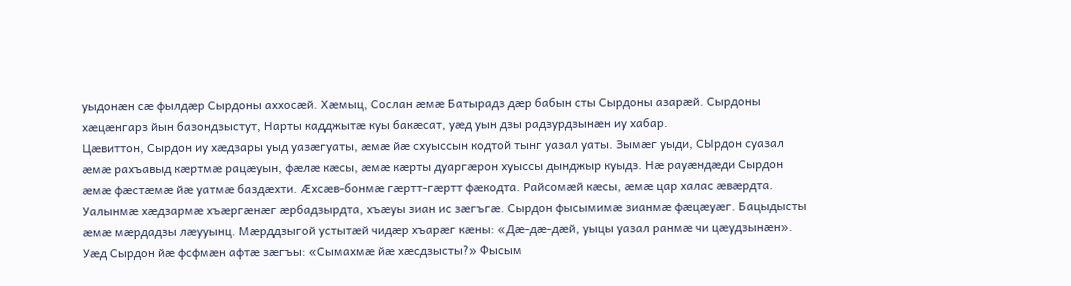уыдонæн сæ фылдæр Сырдоны аххосæй. Хæмыц, Сослан æмæ Батырадз дæр бабын сты Сырдоны азарæй. Сырдоны хæцæнгарз йын базондзыстут, Нарты кадджытæ куы бакæсат, уæд уын дзы радзурдзынæн иу хабар.
Цæвиттон, Сырдон иу хæдзары уыд уазæгуаты, æмæ йæ схуыссын кодтой тынг уазал уаты. Зымæг уыди, СЫрдон суазал æмæ рахъавыд кæртмæ рацæуын, фæлæ кæсы, æмæ кæрты дуаргæрон хуыссы дынджыр куыдз. Нæ рауæндæди Сырдон æмæ фæстæмæ йæ уатмæ баздæхти. Æхсæв-бонмæ гæртт-гæртт фæкодта. Райсомæй кæсы, æмæ цар халас æвæрдта. Уалынмæ хæдзармæ хъæргæнæг æрбадзырдта, хъæуы зиан ис зæгъгæ. Сырдон фысымимæ зианмæ фæцæуæг. Бацыдысты æмæ мæрдадзы лæууынц. Мæрддзыгой устытæй чидæр хъарæг кæны: «Дæ-дæ-дæй, уыцы уазал ранмæ чи цæудзынæн». Уæд Сырдон йæ фсфмæн афтæ зæгъы: «Сымахмæ йæ хæсдзысты?» Фысым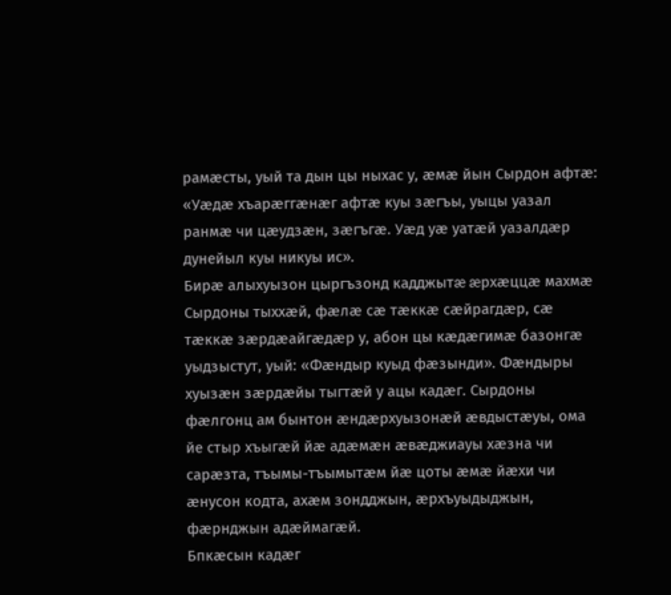рамæсты, уый та дын цы ныхас у, æмæ йын Сырдон афтæ: «Уæдæ хъарæггæнæг афтæ куы зæгъы, уыцы уазал ранмæ чи цæудзæн, зæгъгæ. Уæд уæ уатæй уазалдæр дунейыл куы никуы ис».
Бирæ алыхуызон цыргъзонд кадджытæ æрхæццæ махмæ Сырдоны тыххæй, фæлæ сæ тæккæ сæйрагдæр, сæ тæккæ зæрдæайгæдæр у, абон цы кæдæгимæ базонгæ уыдзыстут, уый: «Фæндыр куыд фæзынди». Фæндыры хуызæн зæрдæйы тыгтæй у ацы кадæг. Сырдоны фæлгонц ам бынтон æндæрхуызонæй æвдыстæуы, ома йе стыр хъыгæй йæ адæмæн æвæджиауы хæзна чи сарæзта, тъымы-тъымытæм йæ цоты æмæ йæхи чи æнусон кодта, ахæм зондджын, æрхъуыдыджын, фæрнджын адæймагæй.
Бпкæсын кадæг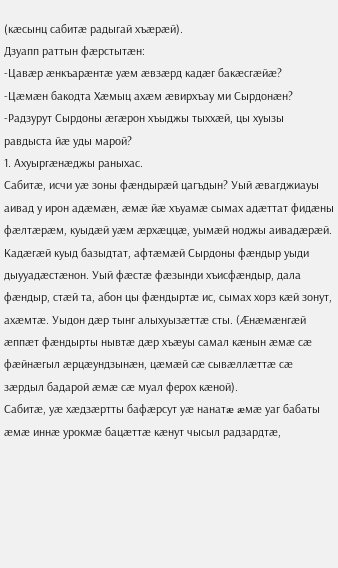(кæсынц сабитæ радыгай хъæрæй).
Дзуапп раттын фæрстытæн:
-Цавæр æнкъарæнтæ уæм æвзæрд кадæг бакæсгæйæ?
-Цæмæн бакодта Хæмыц ахæм æвирхъау ми Сырдонæн?
-Радзурут Сырдоны æгæрон хъыджы тыххæй, цы хуызы равдыста йæ уды марой?
1. Ахуыргæнæджы раныхас.
Сабитæ, исчи уæ зоны фæндырæй цагъдын? Уый æвагджиауы аивад у ирон адæмæн, æмæ йæ хъуамæ сымах адæттат фидæны фæлтæрæм, куыдæй уæм æрхæццæ, уымæй ноджы аивадæрæй.
Кадæгæй куыд базыдтат, афтæмæй Сырдоны фæндыр уыди дыууадæстæнон. Уый фæстæ фæзынди хъисфæндыр, дала фæндыр, стæй та, абон цы фæндыртæ ис, сымах хорз кæй зонут, ахæмтæ. Уыдон дæр тынг алыхуызæттæ сты. (Æнæмæнгæй æппæт фæндырты нывтæ дæр хъæуы самал кæнын æмæ сæ фæйнæгыл æрцæундзынæн, цæмæй сæ сывæллæттæ сæ зæрдыл бадарой æмæ сæ муал ферох кæной).
Сабитæ, уæ хæдзæртты бафæрсут уæ нанатæ æмæ уаг бабаты æмæ иннæ урокмæ бацæттæ кæнут чысыл радзардтæ,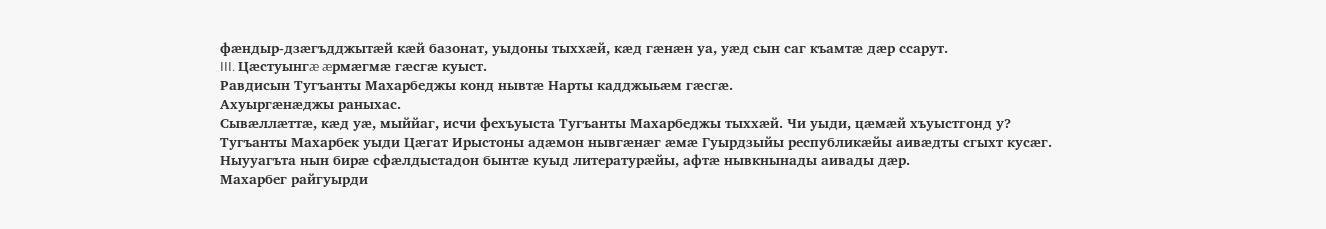фæндыр-дзæгъдджытæй кæй базонат, уыдоны тыххæй, кæд гæнæн уа, уæд сын саг къамтæ дæр ссарут.
III. Цæстуынгæ æрмæгмæ гæсгæ куыст.
Равдисын Тугъанты Махарбеджы конд нывтæ Нарты кадджыьæм гæсгæ.
Ахуыргæнæджы раныхас.
Сывæллæттæ, кæд уæ, мыййаг, исчи фехъуыста Тугъанты Махарбеджы тыххæй. Чи уыди, цæмæй хъуыстгонд у?
Тугъанты Махарбек уыди Цæгат Ирыстоны адæмон нывгæнæг æмæ Гуырдзыйы республикæйы аивæдты сгыхт кусæг. Ныууагъта нын бирæ сфæлдыстадон бынтæ куыд литературæйы, афтæ нывкнынады аивады дæр.
Махарбег райгуырди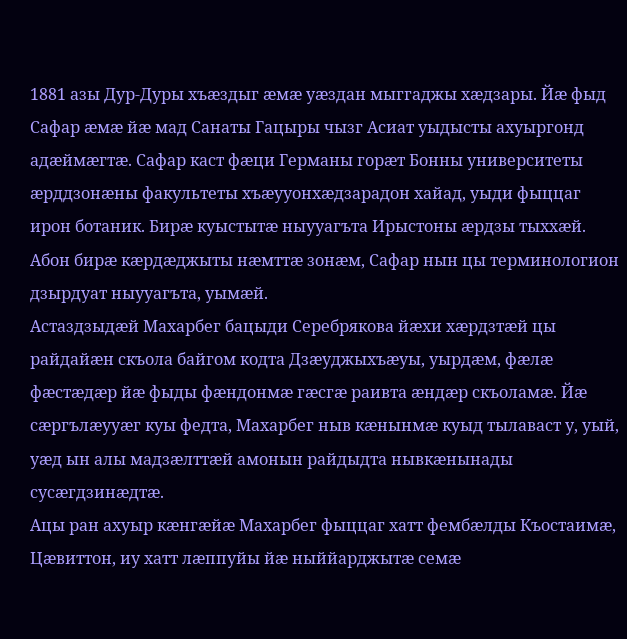1881 азы Дур-Дуры хъæздыг æмæ уæздан мыггаджы хæдзары. Йæ фыд Сафар æмæ йæ мад Санаты Гацыры чызг Асиат уыдысты ахуыргонд адæймæгтæ. Сафар каст фæци Германы горæт Бонны университеты æрддзонæны факультеты хъæууонхæдзарадон хайад, уыди фыццаг ирон ботаник. Бирæ куыстытæ ныууагъта Ирыстоны æрдзы тыххæй. Абон бирæ кæрдæджыты нæмттæ зонæм, Сафар нын цы терминологион дзырдуат ныууагъта, уымæй.
Астаздзыдæй Махарбег бацыди Серебрякова йæхи хæрдзтæй цы райдайæн скъола байгом кодта Дзæуджыхъæуы, уырдæм, фæлæ фæстæдæр йæ фыды фæндонмæ гæсгæ раивта æндæр скъоламæ. Йæ сæргълæууæг куы федта, Махарбег ныв кæнынмæ куыд тылаваст у, уый, уæд ын алы мадзæлттæй амонын райдыдта нывкæнынады сусæгдзинæдтæ.
Ацы ран ахуыр кæнгæйæ Махарбег фыццаг хатт фембæлды Къостаимæ, Цæвиттон, иу хатт лæппуйы йæ ныййарджытæ семæ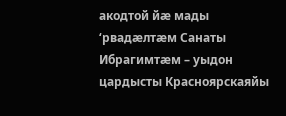акодтой йæ мады ‘рвадæлтæм Санаты Ибрагимтæм – уыдон цардысты Красноярскаяйы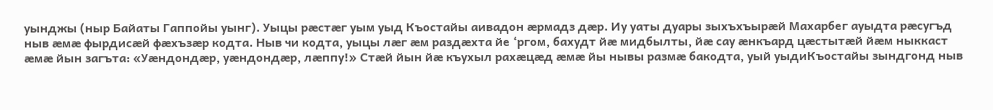уынджы (ныр Байаты Гаппойы уынг). Уыцы рæстæг уым уыд Къостайы аивадон æрмадз дæр. Иу уаты дуары зыхъхъырæй Махарбег ауыдта рæсугъд ныв æмæ фырдисæй фæхъзæр кодта. Ныв чи кодта, уыцы лæг æм раздæхта йе ‘ргом, бахудт йæ мидбылты, йæ сау æнкъард цæстытæй йæм ныккаст æмæ йын загъта: «Уæндондæр, уæндондæр, лæппу!» Стæй йын йæ къухыл рахæцæд æмæ йы нывы размæ бакодта, уый уыдиКъостайы зындгонд ныв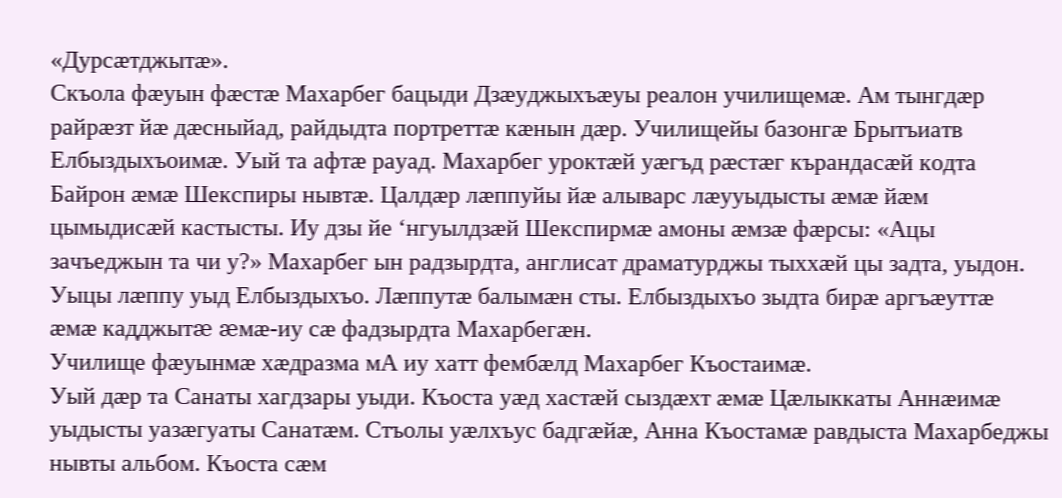«Дурсæтджытæ».
Скъола фæуын фæстæ Махарбег бацыди Дзæуджыхъæуы реалон училищемæ. Ам тынгдæр райрæзт йæ дæсныйад, райдыдта портреттæ кæнын дæр. Училищейы базонгæ Брытъиатв Елбыздыхъоимæ. Уый та афтæ рауад. Махарбег уроктæй уæгъд рæстæг кърандасæй кодта Байрон æмæ Шекспиры нывтæ. Цалдæр лæппуйы йæ алыварс лæууыдысты æмæ йæм цымыдисæй кастысты. Иу дзы йе ‘нгуылдзæй Шекспирмæ амоны æмзæ фæрсы: «Ацы зачъеджын та чи у?» Махарбег ын радзырдта, англисат драматурджы тыххæй цы задта, уыдон. Уыцы лæппу уыд Елбыздыхъо. Лæппутæ балымæн сты. Елбыздыхъо зыдта бирæ аргъæуттæ æмæ кадджытæ æмæ-иу сæ фадзырдта Махарбегæн.
Училище фæуынмæ хæдразма мА иу хатт фембæлд Махарбег Къостаимæ.
Уый дæр та Санаты хагдзары уыди. Къоста уæд хастæй сыздæхт æмæ Цæлыккаты Аннæимæ уыдысты уазæгуаты Санатæм. Стъолы уæлхъус бадгæйæ, Анна Къостамæ равдыста Махарбеджы нывты альбом. Къоста сæм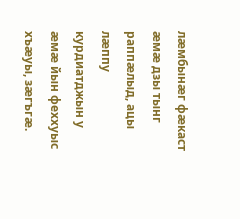лæмбынæг фæкаст æмæ дзы тынг раппæлыд, ацы лæппу курдиатджын у æмæ йын феххуыс хъæуы, зæгъгæ.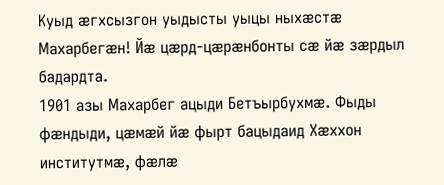Куыд æгхсызгон уыдысты уыцы ныхæстæ Махарбегæн! Йæ цæрд-цæрæнбонты сæ йæ зæрдыл бадардта.
1901 азы Махарбег ацыди Бетъырбухмæ. Фыды фæндыди, цæмæй йæ фырт бацыдаид Хæххон институтмæ, фæлæ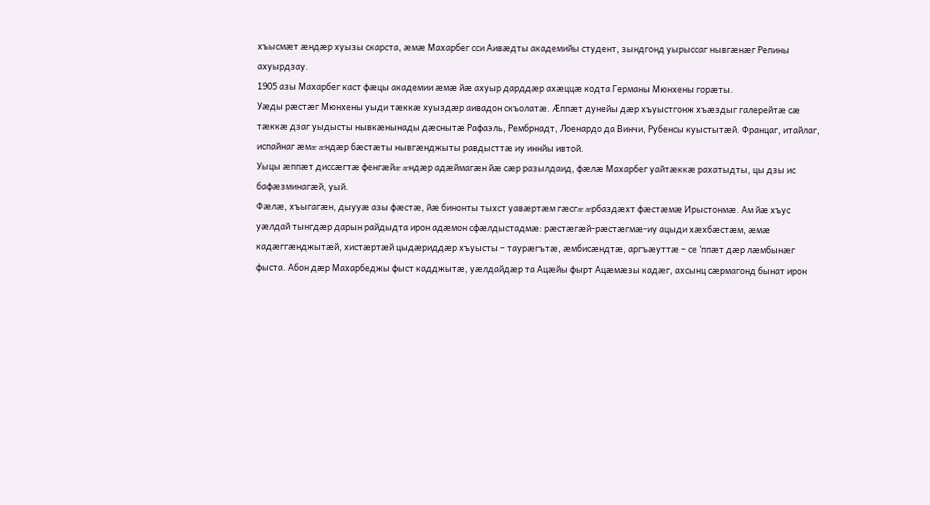хъысмæт æндæр хуызы скарста, æмæ Махарбег сси Аивæдты академийы студент, зындгонд уырыссаг нывгæнæг Репины ахуырдзау.
1905 азы Махарбег каст фæцы академии æмæ йæ ахуыр дарддæр ахæццæ кодта Германы Мюнхены горæты.
Уæды рæстæг Мюнхены уыди тæккæ хуыздæр аивадон скъолатæ. Æппæт дунейы дæр хъуыстгонж хъæздыг галерейтæ сæ тæккæ дзаг уыдысты нывкæнынады дæснытæ Рафаэль, Рембрнадт, Лоенардо да Винчи, Рубенсы куыстытæй. Францаг, итайлаг, испайнаг æмæ æндæр бæстæты нывгæнджыты равдысттæ иу иннйы ивтой.
Уыцы æппæт диссæгтæ фенгæйæ æндæр адæймагæн йæ сæр разылдаид, фæлæ Махарбег уайтæккæ рахатыдты, цы дзы ис бафæзминагæй, уый.
Фæлæ, хъыгагæн, дыууæ азы фæстæ, йæ бинонты тыхст уавæртæм гæсгæ æрбаздæхт фæстæмæ Ирыстонмæ. Ам йæ хъус уæлдай тынгдæр дарын райдыдта ирон адæмон сфæлдыстадмæ: рæстæгæй-рæстæгмæ-иу ацыди хæхбæстæм, æмæ кадæггæнджытæй, хистæртæй цыдæриддæр хъуысты – таурæгътæ, æмбисæндтæ, аргъæуттæ – се ’ппæт дæр лæмбынæг фыста. Абон дæр Махарбеджы фыст кадджытæ, уæлдайдæр та Ацæйы фырт Ацæмæзы кадæг, ахсынц сæрмагонд бынат ирон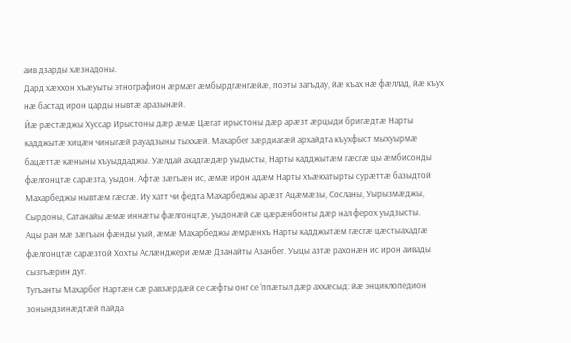аив дзарды хæзнадоны.
Дард хæххон хъæуыты этнографион æрмæг æмбырдгæнгæйæ, поэты загъдау, йæ къах нæ фæллад, йæ къух нæ бастад ирон царды нывтæ аразынæй.
Йæ рæстæджы Хуссар Ирыстоны дæр æмæ Цæгат ирыстоны дæр арæзт æрцыди бригæдтæ Нарты кадджытæ хицæн чиныгæй рауадзыны тыххæй. Махарбег зæрдиагæй архайдта къухфыст мыхуырмæ бацæттæ кæныны хъуыддаджы. Уæлдай ахадгæдæр уыдысты, Нарты кадджытæм гæсгæ цы æмбисонды фæлгонцтæ сарæзта, уыдон. Афтæ зæгъæн ис, æмæ ирон адæм Нарты хъæюатырты сурæттæ базыдтой Махарбеджы нывтæм гæсгæ. Иу хатт чи федта Махарбеджы арæзт Ацæмæзы, Сосланы, Уырызмæджы, Сырдоны, Сатанайы æмæ иннæты фæлгонцтæ, уыдонæй сæ цæрæнбонты дæр нал ферох уыдзысты.
Ацы ран мæ зæгъын фæнды уый, æмæ Махарбеджы æмрæнхъ Нарты кадджытæм гæсгæ цæстыахадгæ фæлгонцтæ сарæзтой Хохты Аслæнджери æмæ Дзанайты Азанбег. Уыцы азтæ рахонæн ис ирон аивады сызгъæрин дуг.
Тугъанты Махарбег Нартæн сæ равзæрдæй се сæфты онг се ‘ппæтыл дæр аххæсыд: йæ энциклопедион зонындзинæдтæй пайда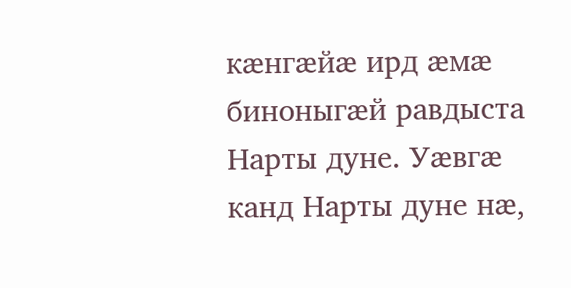кæнгæйæ ирд æмæ биноныгæй равдыста Нарты дуне. Уæвгæ канд Нарты дуне нæ,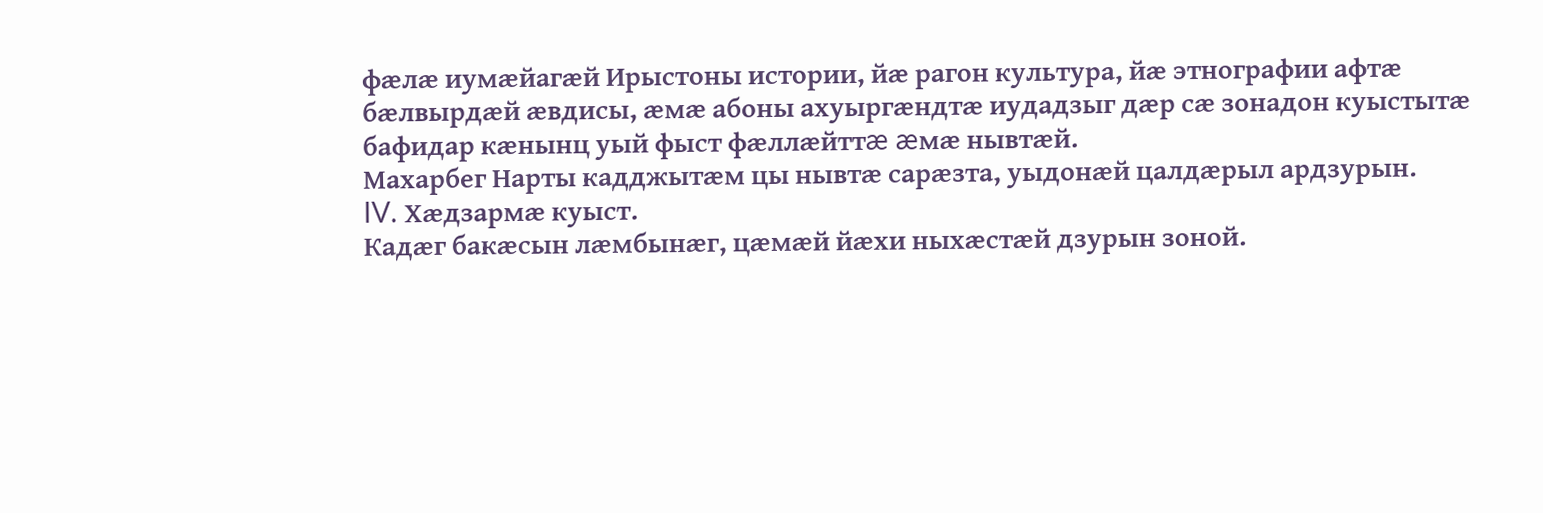фæлæ иумæйагæй Ирыстоны истории, йæ рагон культура, йæ этнографии афтæ бæлвырдæй æвдисы, æмæ абоны ахуыргæндтæ иудадзыг дæр сæ зонадон куыстытæ бафидар кæнынц уый фыст фæллæйттæ æмæ нывтæй.
Махарбег Нарты кадджытæм цы нывтæ сарæзта, уыдонæй цалдæрыл ардзурын.
IV. Хæдзармæ куыст.
Кадæг бакæсын лæмбынæг, цæмæй йæхи ныхæстæй дзурын зоной.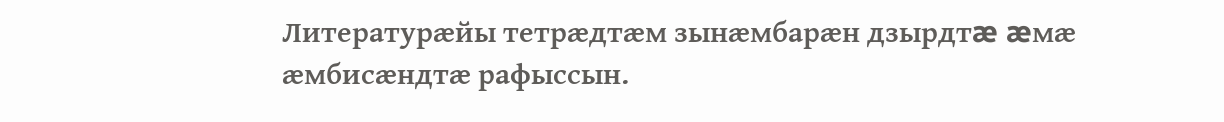Литературæйы тетрæдтæм зынæмбарæн дзырдтæ æмæ æмбисæндтæ рафыссын.